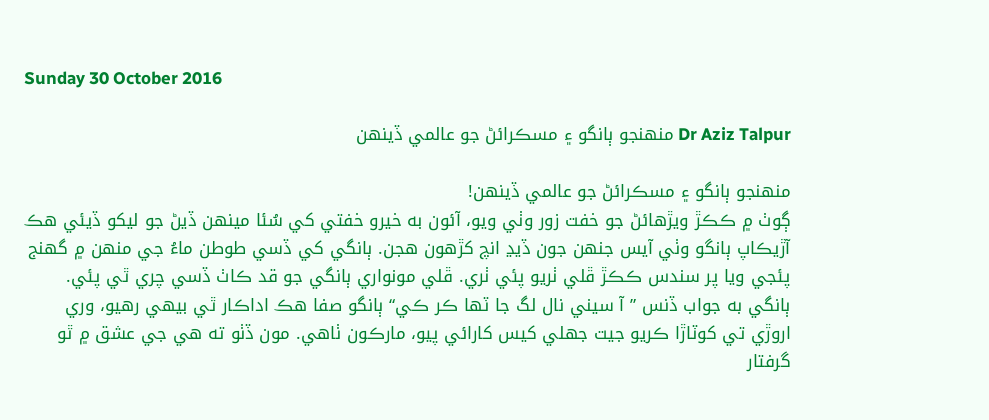Sunday 30 October 2016

Dr Aziz Talpur منهنجو ٻانگو ۽ مسڪرائڻ جو عالمي ڏينهن

منهنجو ٻانگو ۽ مسڪرائڻ جو عالمي ڏينهن!
ڳوٺ ۾ ڪڪڙ ويڙهائڻ جو خفت زور وٺي ويو، آئون به خيرو خفتي کي سُئا مينهن ڏيڻ جو ليکو ڏيئي هڪ آڙيڪاپ ٻانگو وٺي آيس جنهن جون ڏيڍ انچ کڙهون هجن. ٻانگي کي ڏسي طوطن ماءُ جي منهن ۾ گهنج پئجي ويا پر سندس ڪڪڙ ڦلي ٺريو پئي ٺري. ڦلي مونواري ٻانگي جو قد ڪاٺ ڏسي چري ٿي پئي. ٻانگي به جواب ڏنس ”آ سيني نال لگ جا ٽها ڪر ڪي“ ٻانگو صفا هڪ اداڪار ٿي بيهي رهيو، وري اروڙي تي کوٽاڙا ڪريو جيت جهلي کيس کارائي پيو، مارڪون ٺاهي. مون ڏٺو ته هي جي عشق ۾ ٿو گرفتار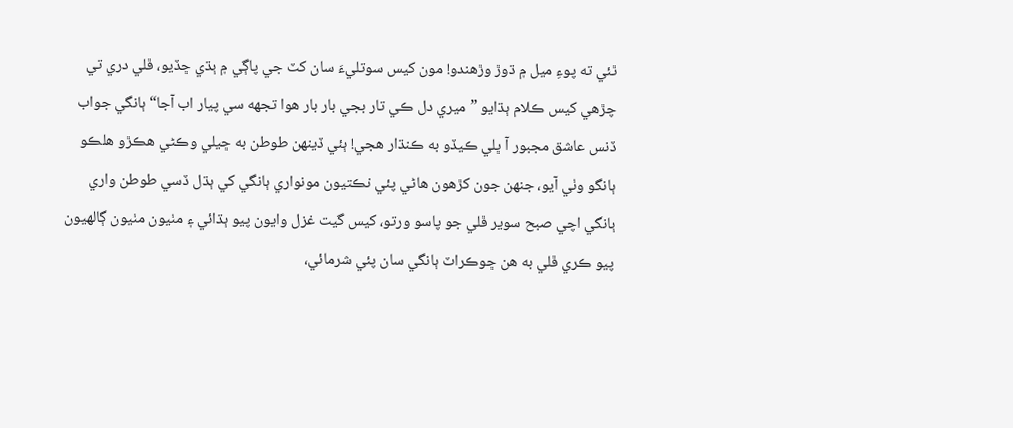ٿئي ته پوءِ ميل ۾ ڌوڙ وڙهندو! مون کيس سوتليءَ سان کٽ جي پاڳي ۾ ٻڌي ڇڏيو، ڦلي دري تي چڙهي کيس ڪلام ٻڌايو ”ميري دل ڪي تار بجي بار بار هوا تجهه سي پيار اب آجا“ٻانگي جواب ڏنس عاشق مجبور آ ڀلي ڪيڏو به ڪنڌار هجي! ٻئي ڏينهن طوطن به ڇيلي وڪڻي هڪڙو هلڪو ٻانگو وٺي آيو، جنهن جون کڙهون هاڻي پئي نڪتيون مونواري ٻانگي کي ٻڌل ڏسي طوطن واري ٻانگي اچي صبح سوير ڦلي جو پاسو ورتو، کيس گيت غزل وايون پيو ٻڌائي ۽ مٺيون مٺيون ڳالهيون پيو ڪري ڦلي به هن ڇوڪراٽ ٻانگي سان پئي شرمائي،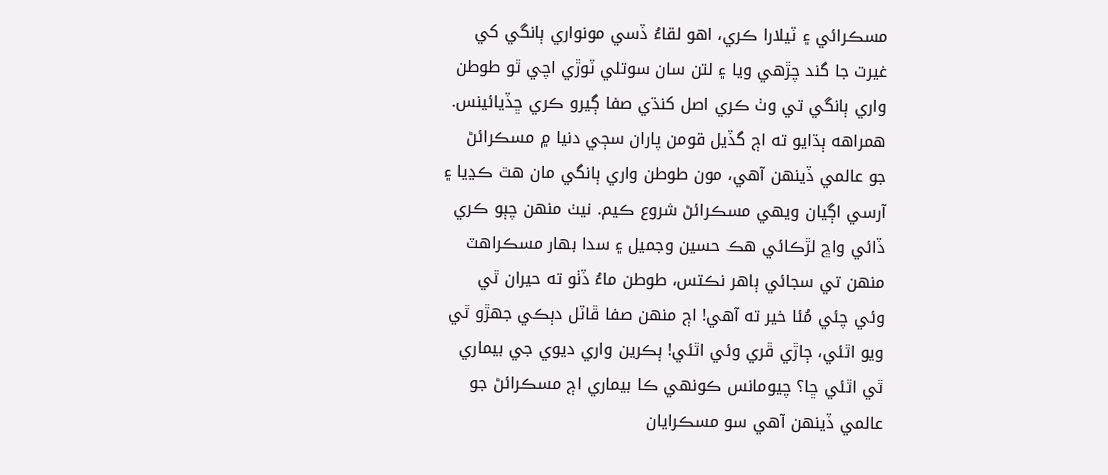مسڪرائي ۽ ٽيلارا ڪري، اهو لقاءُ ڏسي مونواري ٻانگي کي غيرت جا گند چڙهي ويا ۽ لتن سان سوتلي ٽوڙي اچي ٿو طوطن واري ٻانگي تي وٺ ڪري اصل کنڌي صفا ڳيرو ڪري ڇڏيائينس. همراهه ٻڌايو ته اڄ گڏيل قومن پاران سڄي دنيا ۾ مسڪرائڻ جو عالمي ڏينهن آهي، مون طوطن واري ٻانگي مان هٿ ڪڍيا ۽ آرسي اڳيان ويهي مسڪرائڻ شروع ڪيم. نيٺ منهن چٻو ڪري ڏائي واڇ لڙڪائي هڪ حسين وجميل ۽ سدا بهار مسڪراهٽ منهن تي سجائي ٻاهر نڪتس، طوطن ماءُ ڏٺو ته حيران ٿي وئي چئي مُئا خير ته آهي! اڄ منهن صفا ڦاٽل دٻڪي جهڙو ٿي ويو اٿئي، ڄاڙي ڦري وئي اٿئي! ٻڪرين واري ديوي جي بيماري ٿي اٿئي ڇا؟ چيومانس ڪونهي ڪا بيماري اڄ مسڪرائڻ جو عالمي ڏينهن آهي سو مسڪرايان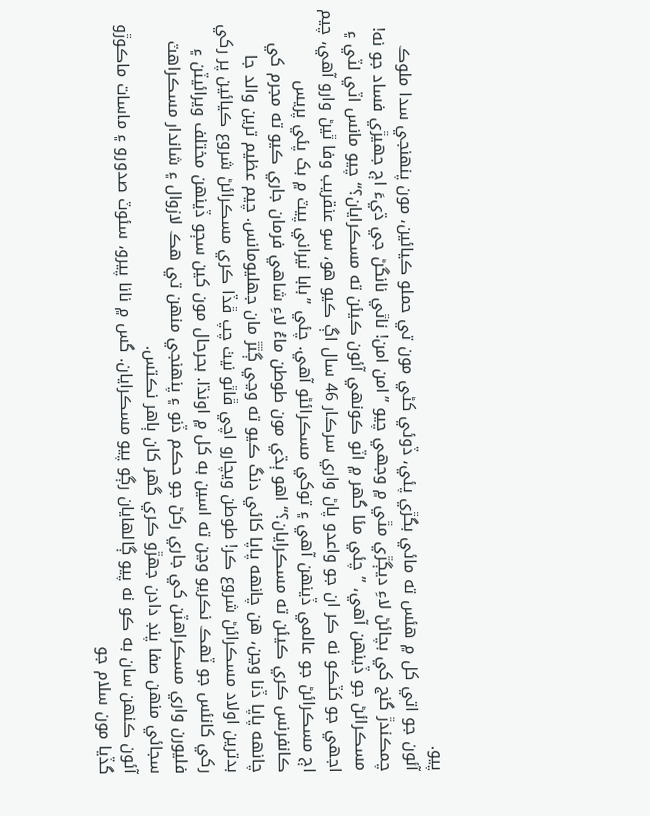پيو.
آئون جو اتي کل ۾ هئس ته مائي بگڙي پئي، ڏوئي کڻي مون تي حملو ڪيائين، مون پنهنجي سدا ملوڪ چمڪندڙ گنج کي بچائڻ لاءِ ديڳڙي مٿي ۾ وجهي چيو ”امن امن! ناٿي نانگڻ جي ڌيءَ اڄ جهيڙي فساد جو نه! مسڪرائڻ جو ڏينهن آهي، ”چئي مئا گهر ۾ اٽو ڪونهي آئون ڪيئن ته مسڪرايان؟“ چيو مانس اٽي لٽي ۽ اجهي جو کٽڪو نه ڪر ان جو واعدو پاڻ واري سرڪار 46 سال اڳ ڪيو هو، سو عنقريب وفا ٿيڻ وارو آهي، چيم اڄ مسڪرائڻ جو عالمي ڏينهن آهي ۽ توکي مسڪرائڻو آهي. چئي ”بابا نيراني پيٽ ۾ بک پئي پريس ڪانفرنس ڪري ڪيئن ته مسڪرايان؟“ اهو ٻڌي مون طوطن ماءُ لاءِ شاهي فرمان جاري ڪيو ته مجرم کي چانهه پاپا ڏنا وڃن، هن چانهه پاپا کائي دنگ ڪيو ته وڃي ڳٿڙ مان جهليومانس. چيم عظيم ترين والد جا بدترين اولاد مسڪرائڻ شروع ڪر! طوطن ويچارو اچي ڦاٿو نيٺ چپ ڦڏا ڪري مسڪرائڻ شروع ڪيائين پر رکي رکي کانئس جو ٽهڪ نڪريو وڃن ته اسين به کل ۾ اونڌا. بحرحال مون کين سڄو ڏينهن مختلف ويرائيٽن ۽ فليورن واري مسڪراهٽن کي جاري رکڻ جو حڪم ڏنو ۽ پنهنجي منهن تي هڪ لازوال ۽ شاندار مسڪراهٽ سجائي منهن صفا پنڊ دادن جهڙو ڪري گهر کان ٻاهر نڪتس.
آئون ڪنهن سان به ڪو نه پيو ڳالهايان رڳو پيو مسڪرايان. گس ۾ نانا پيرو، سئوٽ صدورو ۽ ماسات ماڪوڙو گڏيا مون سلام جو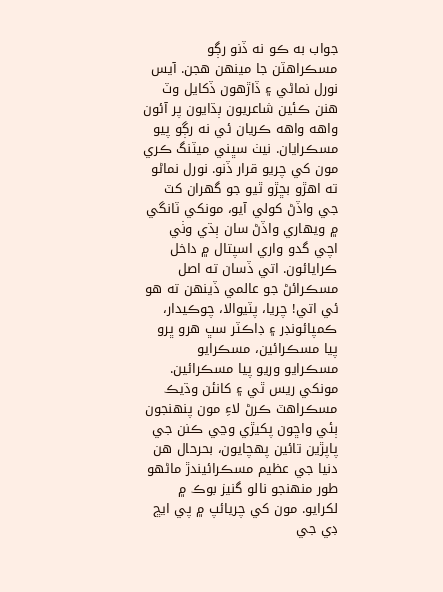جواب به ڪو نه ڏنو رڳو مسڪراهٽن جا مينهن هجن. آيس نورل نماڻي ۽ ڏاڙهون ڏکايل وٽ هنن ڪئين شاعريون ٻڌايون پر آئون واهه واهه ڪريان ئي نه رڳو پيو مسڪرايان. نيٺ سڀني ميٽنگ ڪري مون کي چريو قرار ڏنو. نورل نماڻو ته اهڙو بڇڙو ٿيو جو گهران کٽ جي واڏڻ کولي آيو، مونکي ٽانگي ۾ ويهاري واڏڻ سان ٻڌي وٺي اچي گدو واري اسپتال ۾ داخل ڪرايائون. اتي ڏسان ته اصل مسڪرائڻ جو عالمي ڏينهن ته هو ئي اتي! چريا، پٽيوالا، چوڪيدار، ڪمپائونڊر ۽ ڊاڪٽر سڀ هرو ڀرو پيا مسڪرائين، مسڪرايو مسڪرايو وريو پيا مسڪرائين. مونکي ريس ٿي ۽ کانئن وڌيڪ مسڪراهٽ ڪرڻ لاءِ مون پنهنجون ٻئي واڇون پکيڙي وڃي ڪنن جي پاپڙين تائين پهچايون، بحرحال هن دنيا جي عظيم مسڪرائيندڙ ماڻهو طور منهنجو نالو گنيز بوڪ ۾ لکرايو. مون کي چريائپ ۾ پي ايڇ ڊي جي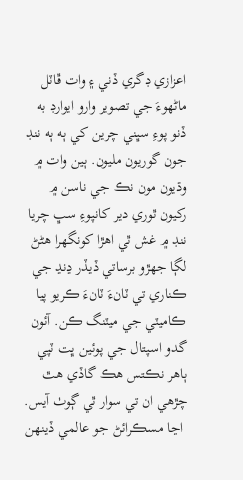اعزازي ڊگري ڏني ۽ وات ڦاٽل ماڻهوءَ جي تصوير وارو ايوارڊ به ڏنو پوءِ سڀني چرين کي ٻه ٻه ننڊ جون گوريون مليون. ٻين وات ۾ وڌيون مون نڪ جي ناسن ۾ رکيون ٿوري دير کانپوءِ سڀ چريا ننڊ ۾ غش ٿي اهڙا کونگهرا هڻڻ لڳا جهڙو برساتي ڏيڏر ڍنڍ جي ڪناري تي ٽانءَ ٽانءَ ڪريو پيا ڪاميٽي جي ميٽنگ ڪن. آئون گدو اسپتال جي پوئين ڀت ٽپي ٻاهر نڪتس هڪ گاڏي هٿ چڙهي ان تي سوار ٿي ڳوٺ آيس.
 اڃا مسڪرائڻ جو عالمي ڏينهن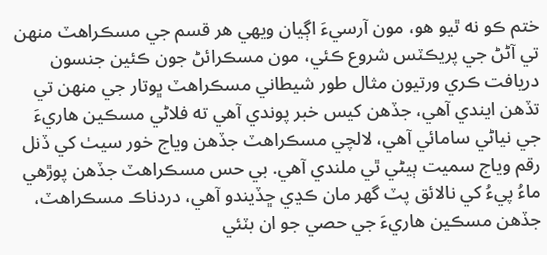ختم ڪو نه ٿيو هو، مون آرسيءَ اڳيان ويهي هر قسم جي مسڪراهٽ منهن تي آڻڻ جي پريڪٽس شروع ڪئي، مون مسڪرائڻ جون ڪئين جنسون دريافت ڪري ورتيون مثال طور شيطاني مسڪراهٽ ڀوتار جي منهن تي تڏهن ايندي آهي، جڏهن کيس خبر پوندي آهي ته فلاڻي مسڪين هاريءَ جي نياڻي سامائي آهي، لالچي مسڪراهٽ جڏهن وياج خور سيٺ کي ڏنل رقم وياج سميت ٻيڻي ٿي ملندي آهي. بي حس مسڪراهٽ جڏهن پوڙهي ماءُ پيءُ کي نالائق پٽ گهر مان ڪڍي ڇڏيندو آهي، دردناڪ مسڪراهٽ، جڏهن مسڪين هاريءَ جي حصي جو ان بٽئي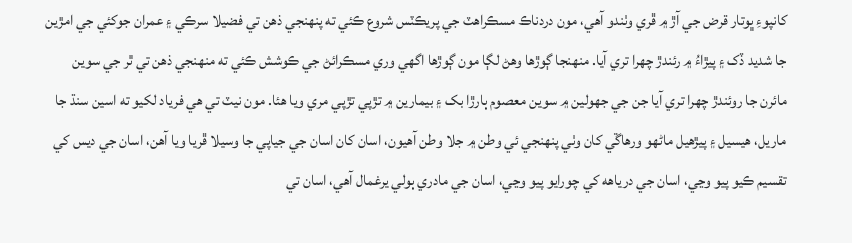کانپوءِ ڀوتار قرض جي آڙ ۾ ڦري وٺندو آهي، مون دردناڪ مسڪراهٽ جي پريڪٽس شروع ڪئي ته پنهنجي ذهن تي فضيلا سرڪي ۽ عمران جوکئي جي امڙين جا شديد ڏک ۽ پيڙاءُ ۾ رئندڙ چهرا تري آيا. منهنجا ڳوڙها وهڻ لڳا مون ڳوڙها اگهي وري مسڪرائڻ جي ڪوشش ڪئي ته منهنجي ذهن تي ٿر جي سوين مائرن جا روئندڙ چهرا تري آيا جن جي جهولين ۾ سوين معصوم ٻارڙا بک ۽ بيمارين ۾ تڙپي تڙپي مري ويا هئا. مون نيٽ تي هي فرياد لکيو ته اسين سنڌ جا ماريل، هيسيل ۽ پيڙهيل ماڻهو ورهاڱي کان وٺي پنهنجي ئي وطن ۾ جلا وطن آهيون، اسان کان اسان جي جياپي جا وسيلا ڦريا ويا آهن، اسان جي ديس کي تقسيم ڪيو پيو وڃي، اسان جي درياهه کي چورايو پيو وڃي، اسان جي مادري ٻولي يرغمال آهي، اسان تي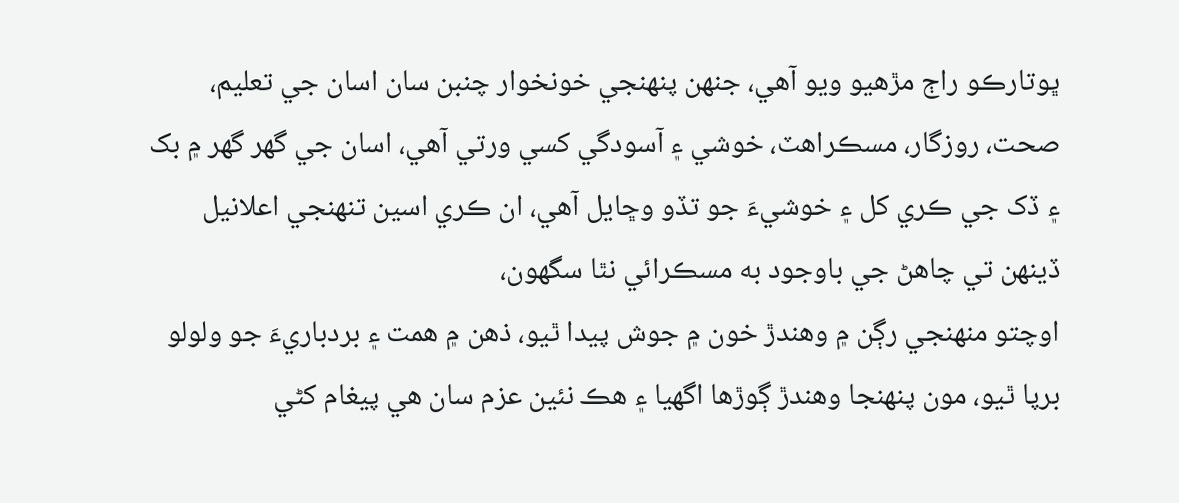ڀوتارڪو راڄ مڙهيو ويو آهي، جنهن پنهنجي خونخوار چنبن سان اسان جي تعليم، صحت، روزگار، مسڪراهٽ، خوشي ۽ آسودگي کسي ورتي آهي، اسان جي گهر گهر ۾ بک ۽ ڏک جي ڪري کل ۽ خوشيءَ جو تڏو وڇايل آهي، ان ڪري اسين تنهنجي اعلانيل ڏينهن تي چاهڻ جي باوجود به مسڪرائي نٿا سگهون،
اوچتو منهنجي رڳن ۾ وهندڙ خون ۾ جوش پيدا ٿيو، ذهن ۾ همت ۽ بردباريءَ جو ولولو برپا ٿيو، مون پنهنجا وهندڙ ڳوڙها اگهيا ۽ هڪ نئين عزم سان هي پيغام کڻي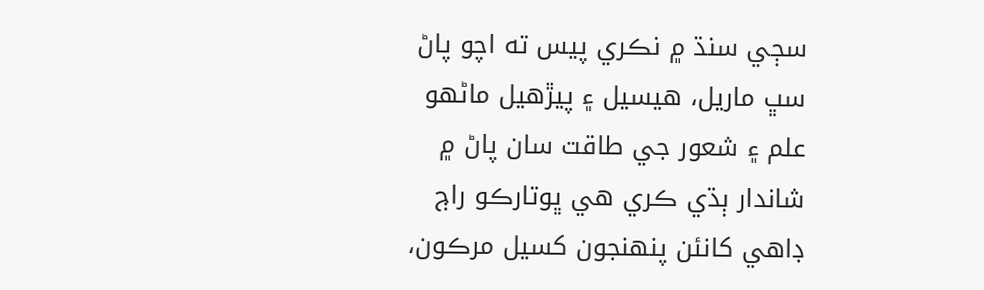سڄي سنڌ ۾ نڪري پيس ته اچو پاڻ سڀ ماريل، هيسيل ۽ پيڙهيل ماڻهو علم ۽ شعور جي طاقت سان پاڻ ۾ شاندار ٻڌي ڪري هي ڀوتارڪو راڄ ڊاهي کانئن پنهنجون کسيل مرڪون،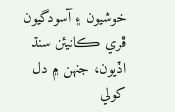خوشيون ۽ آسودگيون ڦري ڪانيئن سنڌ اڏيون، جنهن ۾ دل کولي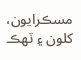مسڪرايون، کلون ۽ ٽهڪ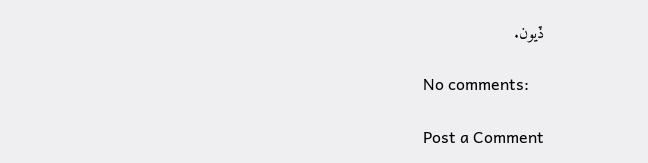ڏيون.

No comments:

Post a Comment